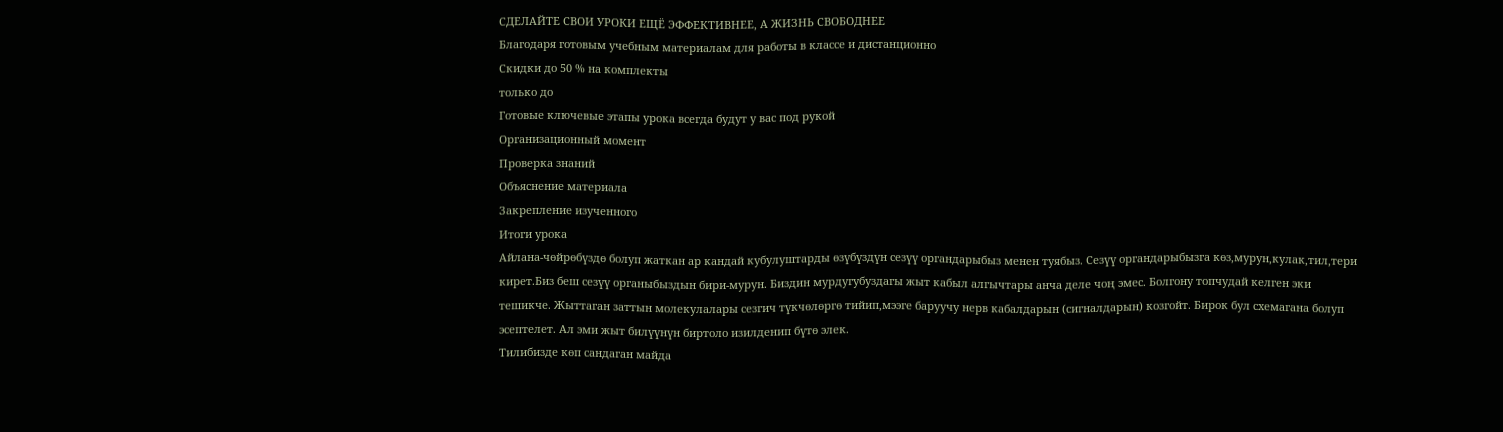СДЕЛАЙТЕ СВОИ УРОКИ ЕЩЁ ЭФФЕКТИВНЕЕ, А ЖИЗНЬ СВОБОДНЕЕ
Благодаря готовым учебным материалам для работы в классе и дистанционно
Скидки до 50 % на комплекты
только до
Готовые ключевые этапы урока всегда будут у вас под рукой
Организационный момент
Проверка знаний
Объяснение материала
Закрепление изученного
Итоги урока
Айлана-чөйрөбүздө болуп жаткан ар кандай кубулуштарды өзүбүздүн сезүү органдарыбыз менен туябыз. Сезүү органдарыбызга көз,мурун,кулак,тил,тери кирет.Биз беш сезүү органыбыздын бири-мурун. Биздин мурдугубуздагы жыт кабыл алгычтары анча деле чоң эмес. Болгону топчудай келген эки тешикче. Жыттаган заттын молекулалары сезгич түкчөлөргө тийип,мээге баруучу нерв кабалдарын (сигналдарын) козгойт. Бирок бул схемагана болуп эсептелет. Ал эми жыт билүүнүн биртоло изилденип бүтө элек.
Тилибизде көп сандаган майда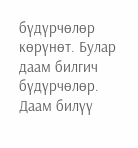бүдүрчөлөр көрүнөт. Булар даам билгич бүдүрчөлөр. Даам билүү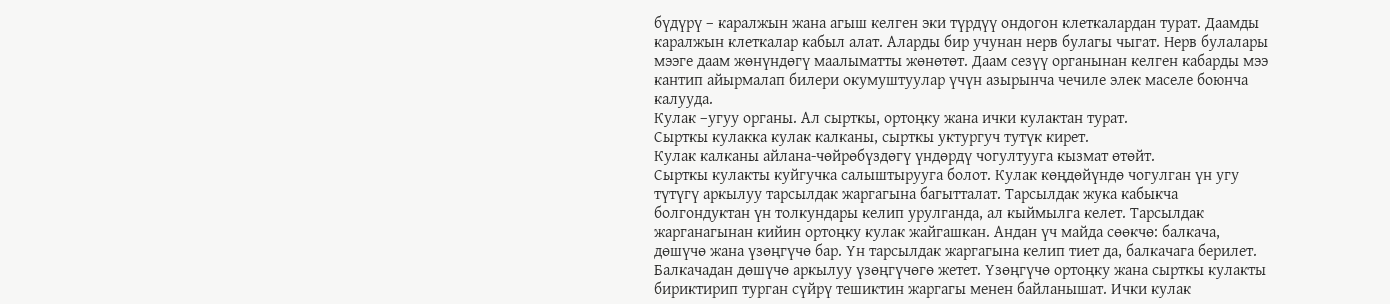бүдүрү – каралжын жана агыш келген эки түрдүү ондогон клеткалардан турат. Даамды каралжын клеткалар кабыл алат. Аларды бир учунан нерв булагы чыгат. Нерв булалары мээге даам жөнүндөгү маалыматты жөнөтөт. Даам сезүү органынан келген кабарды мээ кантип айырмалап билери окумуштуулар үчүн азырынча чечиле элек маселе боюнча калууда.
Кулак –угуу органы. Ал сырткы, ортоңку жана ички кулактан турат.
Сырткы кулакка кулак калканы, сырткы уктургуч тутүк кирет.
Кулак калканы айлана-чөйрөбүздөгү үндөрдү чогултууга кызмат өтөйт.
Сырткы кулакты куйгучка салыштырууга болот. Кулак көңдөйүндө чогулган үн угу түтүгү аркылуу тарсылдак жаргагына багытталат. Тарсылдак жука кабыкча болгондуктан үн толкундары келип урулганда, ал кыймылга келет. Тарсылдак жарганагынан кийин ортоңку кулак жайгашкан. Андан үч майда сөөкчө: балкача, дөшүчө жана үзөңгүчө бар. Үн тарсылдак жаргагына келип тиет да, балкачага берилет. Балкачадан дөшүчө аркылуу үзөңгүчөгө жетет. Үзөңгүчө ортоңку жана сырткы кулакты бириктирип турган сүйрү тешиктин жаргагы менен байланышат. Ички кулак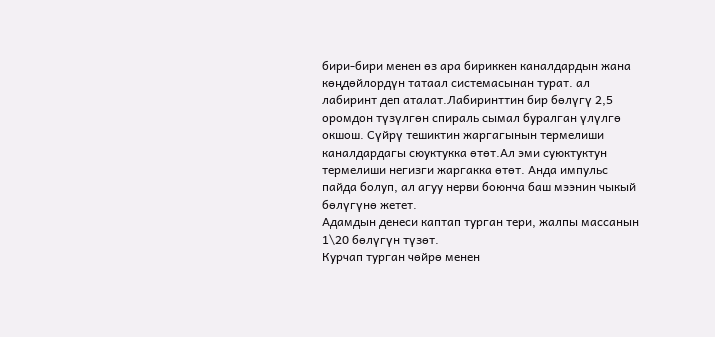бири-бири менен өз ара бириккен каналдардын жана көңдөйлордүн татаал системасынан турат. ал лабиринт деп аталат.Лабиринттин бир бөлүгү 2,5 оромдон түзүлгөн спираль сымал буралган үлүлгө окшош. Сүйрү тешиктин жаргагынын термелиши каналдардагы сюуктукка өтөт.Ал эми суюктуктун термелиши негизги жаргакка өтөт. Анда импульс пайда болуп, ал агуу нерви боюнча баш мээнин чыкый бөлүгүнө жетет.
Адамдын денеси каптап турган тери, жалпы массанын 1\20 бөлүгүн түзөт.
Курчап турган чөйрө менен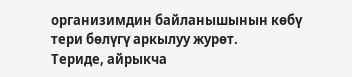организимдин байланышынын көбү тери бѳлүгү аркылуу журөт.
Териде, айрыкча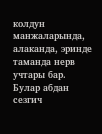колдун манжаларында, алаканда, эринде таманда нерв учтары бар.
Булар абдан сезгич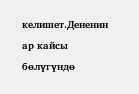келишет.Дененин ар кайсы бөлүгүндө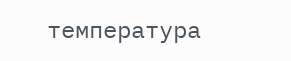температура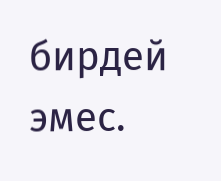бирдей эмес.